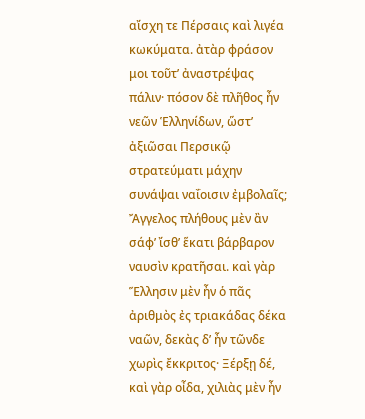αἴσχη τε Πέρσαις καὶ λιγέα κωκύματα. ἀτὰρ φράσον μοι τοῦτʼ ἀναστρέψας πάλιν· πόσον δὲ πλῆθος ἦν νεῶν Ἑλληνίδων, ὥστʼ ἀξιῶσαι Περσικῷ στρατεύματι μάχην συνάψαι ναΐοισιν ἐμβολαῖς; Ἄγγελος πλήθους μὲν ἂν σάφʼ ἴσθʼ ἕκατι βάρβαρον ναυσὶν κρατῆσαι. καὶ γὰρ Ἕλλησιν μὲν ἦν ὁ πᾶς ἀριθμὸς ἐς τριακάδας δέκα ναῶν, δεκὰς δʼ ἦν τῶνδε χωρὶς ἔκκριτος· Ξέρξῃ δέ, καὶ γὰρ οἶδα, χιλιὰς μὲν ἦν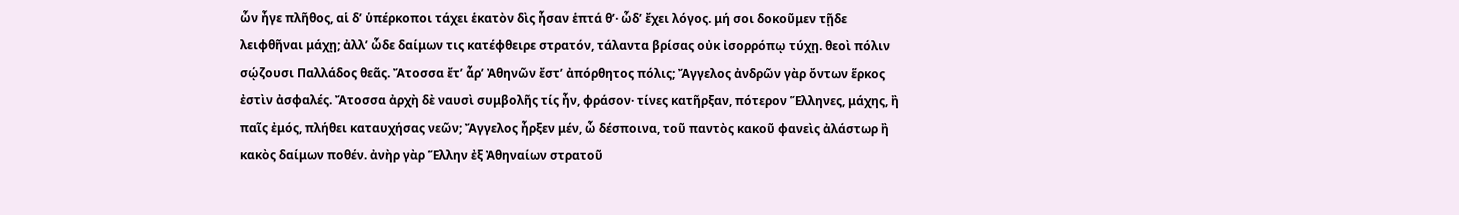ὧν ἦγε πλῆθος, αἱ δʼ ὑπέρκοποι τάχει ἑκατὸν δὶς ἦσαν ἑπτά θʼ· ὧδʼ ἔχει λόγος. μή σοι δοκοῦμεν τῇδε λειφθῆναι μάχῃ; ἀλλʼ ὧδε δαίμων τις κατέφθειρε στρατόν, τάλαντα βρίσας οὐκ ἰσορρόπῳ τύχῃ. θεοὶ πόλιν σῴζουσι Παλλάδος θεᾶς. Ἄτοσσα ἔτʼ ἆρʼ Ἀθηνῶν ἔστʼ ἀπόρθητος πόλις; Ἄγγελος ἀνδρῶν γὰρ ὄντων ἕρκος ἐστὶν ἀσφαλές. Ἄτοσσα ἀρχὴ δὲ ναυσὶ συμβολῆς τίς ἦν, φράσον· τίνες κατῆρξαν, πότερον Ἕλληνες, μάχης, ἢ παῖς ἐμός, πλήθει καταυχήσας νεῶν; Ἄγγελος ἦρξεν μέν, ὦ δέσποινα, τοῦ παντὸς κακοῦ φανεὶς ἀλάστωρ ἢ κακὸς δαίμων ποθέν. ἀνὴρ γὰρ Ἕλλην ἐξ Ἀθηναίων στρατοῦ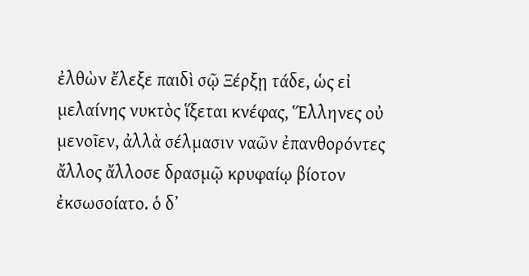ἐλθὼν ἔλεξε παιδὶ σῷ Ξέρξῃ τάδε, ὡς εἰ μελαίνης νυκτὸς ἵξεται κνέφας, Ἕλληνες οὐ μενοῖεν, ἀλλὰ σέλμασιν ναῶν ἐπανθορόντες ἄλλος ἄλλοσε δρασμῷ κρυφαίῳ βίοτον ἐκσωσοίατο. ὁ δʼ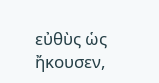εὐθὺς ὡς ἤκουσεν,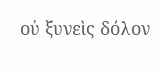οὐ ξυνεὶς δόλον